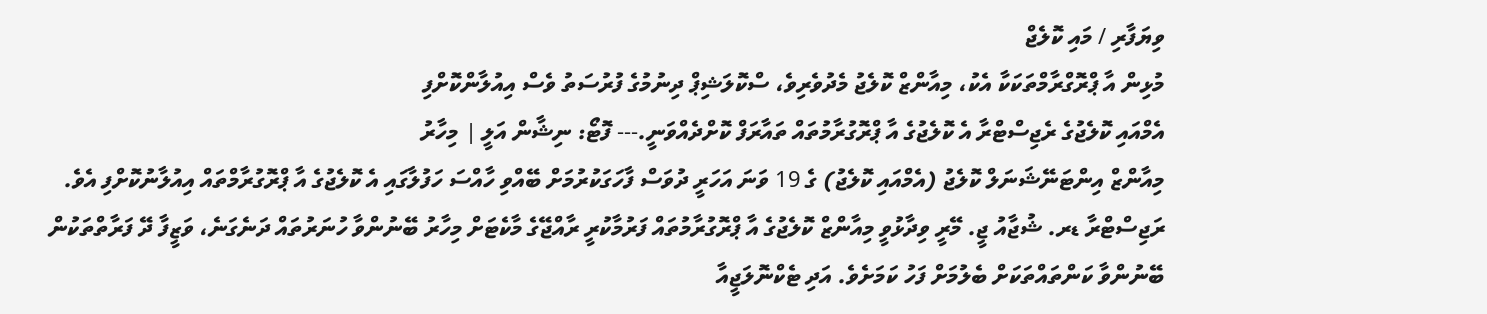ވިޔަފާރި / މައި ކޮލެޖް
މުޅިން އާ ޕްރޮގްރާމްތަކަކާ އެކު، މިއާންޒް ކޮލެޖު މެދުވެރިވެ، ސްކޮލަޝިޕް ދިނުމުގެ ފުރުސަތު ވެސް އިއުލާންކޮށްފި
އެމްއައި ކޮލެޖުގެ ރެޖިސްޓްރާ އެ ކޮލެޖުގެ އާ ޕްރޮގުރާމުތައް ތައާރަފް ކޮށްދެއްވަނީ.--- ފޮޓޯ: ނިޝާން އަލީ | މިހާރު
މިއާންޒް އިންޓަނޭޝަނަލް ކޮލެޖު (އެމްއައި ކޮލެޖު) ގެ 19 ވަނަ އަހަރީ ދުވަސް ފާހަގަކުރުމަށް ބޭއްވި ހާއްސަ ހަފުލާގައި އެ ކޮލެޖުގެ އާ ޕްރޮގުރާމްތައް އިއުލާނުކޮށްފި އެވެ.
ރަޖިސްޓްރާ ޑރ. ޝުޖާއު ޖީ. މޭރީ ވިދާޅުވީ މިއާންޒް ކޮލެޖުގެ އާ ޕްރޮގުރާމުތައް ފަރުމާކުރީ ރާއްޖޭގެ މާކެޓަށް މިހާރު ބޭނުންވާ ހުނަރުތައް ދަނެގަނެ، ވަޒީފާ ދޭ ފަރާތްތަކުން ބޭނުންވާ ކަންތައްތަކަށް ބެލުމަށް ފަހު ކަމަށެވެ. އަދި ޓެކްނޮލަޖީއާ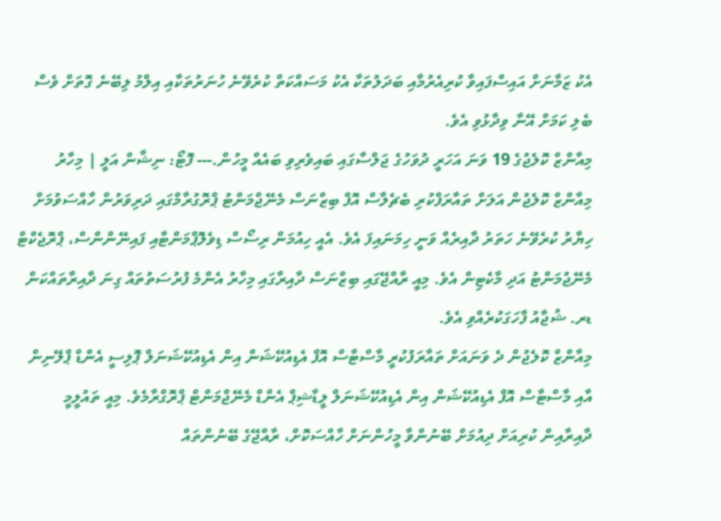އެކު ޒަމާނަށް އައިސްފައިވާ ކުރިއެރުމާއި ބަދަލުތަކާ އެކު މަސައްކަތް ކުރެވޭނެ ހުނަރުތަކާއި އިލްމު ލިބޭނެ ގޮތަށް ވެސް ބެލި ކަމަށް އޭނާ ވިދާޅުވި އެވެ.
މިއާންޒް ކޮލެޖުގެ 19 ވަނަ އަހަރީ ދުވަހުގެ ޖަލްސާގައި ބައިވެރިވި ބައެއް މީހުން.--- ފޮޓޯ: ނިޝާން އަލީ | މިހާރު
މިއާންޒް ކޮލެޖުން އަލަށް ތައާރަފްކުރި ބެޗެލާސް އޮފް ބިޒްނަސް މެނޭޖްމަންޓު ޕްރޮގުރާމްގައި ދަރިވަރުން ހާއްސަވުމަށް ހިޔާރު ކުރެވޭނެ ހަތަރު ދާއިރެއް ވަނީ ހިމަނައިފަ އެވެ. އެއީ ހިއުމަން ރިސޯސް ޑިވެލޮޕްމަންޓާއި ފައިނޭންންސް، ޕްރޮޖެކްޓް މެނޭޖުމަންޓު އަދި މާކެޓިން އެވެ. މިއީ ރާއްޖޭގައި ބިޒްނަސް ދާއިރާގައި މިހާރު އެންމެ ފުރުސަތުތައް ގިނަ ދާއިރާތައްކަން ޑރ. ޝުޖާއު ފާހަގަކުރެއްވި އެވެ.
މިއާންޒް ކޮލެޖުން ދެ ވަނައަށް ތައާރަފުކުރީ މާސްޓާސް އޮފް އެޑިއުކޭޝަން އިން އެޑިއުކޭޝަނަލް ޕޮލިސީ އެންޑް ޕްލޭނިން އާއި މާސްޓާސް އޮފް އެޑިއުކޭޝަން އިން އެޑިއުކޭޝަނަލް ލީޑާޝިޕް އެންޑް މެނޭޖްމަންޓް ޕްރޮގްރާމެވެ. މިއީ ތައުލީމީ ދާއިރާއިން ކުރިއަށް ދިއުމަށް ބޭނުންވާ މީހުންނަށް ހާއްސަކޮށް، ރާއްޖޭގެ ބޭނުންތައް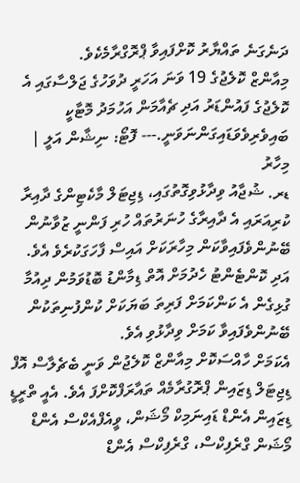ދަނެގަނެ ތައްޔާރު ކޮށްފައިވާ ޕްރޮގްރާމެކެވެ.
މިއާންޒް ކޮލެޖުގެ 19 ވަނަ އަހަރީ ދުވަހުގެ ޖަލްސާގައި އެ ކޮލެޖުގެ ފައުންޑަރު އަދި ޗެއާމަން އަހުމަދު މޮޓާކީ ބައިވެރިވެވަޑައިގަންނަވަނީ.--- ފޮޓޯ: ނިޝާން އަލީ | މިހާރު
ޑރ. ޝުޖާއު ވިދާޅުވިގޮތުގައި، ޑިޖިޓަލް މާކެޓިންގެ ދާއިރާ ކުރިއަރައި އެ ދާއިރާގެ ހުނަރުތައް ހުރި ފަންނީ ޒުވާނުން ބޭނުންވެފައިވާކަން މިހާރަކަށް އައިސް ފާހަގަކުރެވެ އެވެ. އަދި ކޮންޓެންޓު ހެދުމަށް އޮތް ޑިމާންޑު ބޮޑުވަމުން ދިއުމާ ގުޅިގެން އެ ކަންކަމަށް ފަރިތަ ބަޔަކަށް ކުންފުނިތަކުން ބޭނުންވެފައިވާ ކަމަށް ވިދާޅުވި އެވެ.
އެކަމަށް ހާއްސަކޮށް މިއާންޒް ކޮލެޖުން ވަނީ ބެޗެލާސް އޮފް ޑިޖިޓަލް ޑިޒައިން ޕްރޮގުރާމެއް ތައާރަފްކޮށްފަ އެވެ. އެއީ ތްރީޑީ ޑިޒައިން އެންޑް ޑައިނަމިކް މޯޝަން، ވީއެފްއެކްސް އެންޑް މޯޝަން ގްރެފިކްސް، ގްރެފިކްސް އެންޑް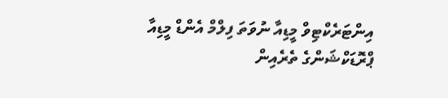އިންޓަރެކްޓިވް މީޑިއާ ނުވަތަ ފިލްމް އެންޑް މީޑިއާ ޕްރޮޑަކްޝަންގެ ތެރެއިން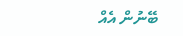ބޭނުން އެއް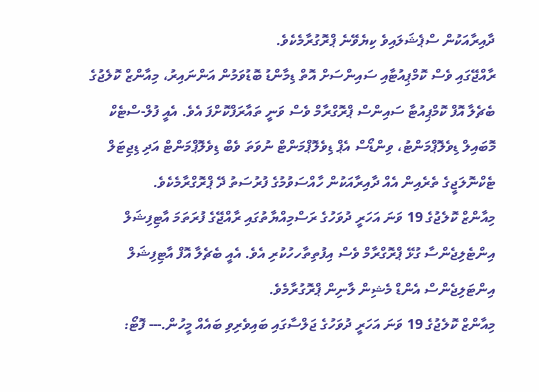ދާއިރާއަކުން ސްޕެޝަލައިވެ ކިޔެވޭނެ ޕްރޮގުރާމެކެވެ.
ރާއްޖޭގައި ވެސް ކޮމްޕިއުޓާއި ސައިންސަށް އޮތް ޑިމާންޑު ބޮޑުވަމުން އަންނައިރު، މިއާންޒް ކޮލެޖުގެ ބެޗެލާ އޮފް ކޮމްޕިއުޓާ ސައިންސް ޕްރޮގްރާމް ވެސް ވަނީ ތައާރަފްކޮށްފަ އެވެ. އެއީ ފުލް-ސްޓެކް މޮބައިލް ޑިވެލޮޕްމަންޓު، ވިންޑޯސް އެޕް ޑިވެލޮޕްމަންޓް ނުވަތަ ވެބް ޑިވެލޮޕްމަންޓް އަދި ޑިޖިޓަލް ޓެކްނޮލަޖީގެ ތެރެއިން އެއް ދާއިރާއަކުން ހާއްސަވުމުގެ ފުރުސަތު ދޭ ޕްރޮގްރާމެކެވެ.
މިއާންޒް ކޮލެޖުގެ 19 ވަނަ އަހަރީ ދުވަހުގެ ރަސްމިއްޔާތުގައި ރާއްޖޭގެ ފުރަތަމަ އާޓިފިޝަލް އިންޓެލިޖެންސާ ގުޅޭ ޕްރޮގްރާމް ވެސް އިފުތިތާހހުކުރި އެވެ. އެއީ ބެޗެލާ އޮފް އާޓިފިޝަލް އިންޓަލިޖެންސް އެންޑް މެޝިން ލާނިން ޕްރޮގުރާމެވެ.
މިއާންޒް ކޮލެޖުގެ 19 ވަނަ އަހަރީ ދުވަހުގެ ޖަލްސާގައި ބައިވެރިވި ބައެއް މީހުން.--- ފޮޓޯ: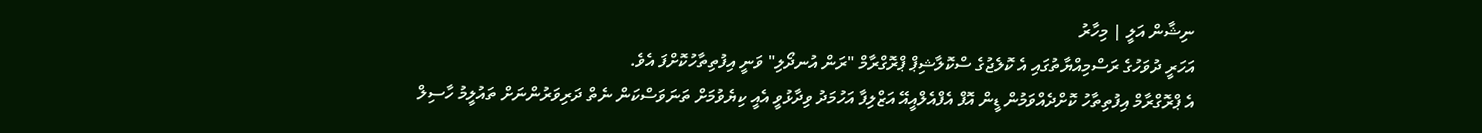ނިޝާން އަލީ | މިހާރު
އަހަރީ ދުވަހުގެ ރަސްމިއްޔާތުގައި އެ ކޮލެޖުގެ ސްކޮލާޝިޕް ޕްރޮގްރާމް "ރަން އުނދޯލި" ވަނީ އިފުތިތާހުކޮށްފަ އެވެ.
އެ ޕްރޮގްރާމް އިފުތިތާހު ކޮށްދެއްވަމުން ޑީން އޮފް އެފްއެލްއީއޭ އަޒްލިފާ އަހުމަދު ވިދާޅުވީ އެއީ ކިޔެވުމަށް ތަނަވަސްކަން ނެތް ދަރިވަރުންނަށް ތައުލީމު ހާސިލް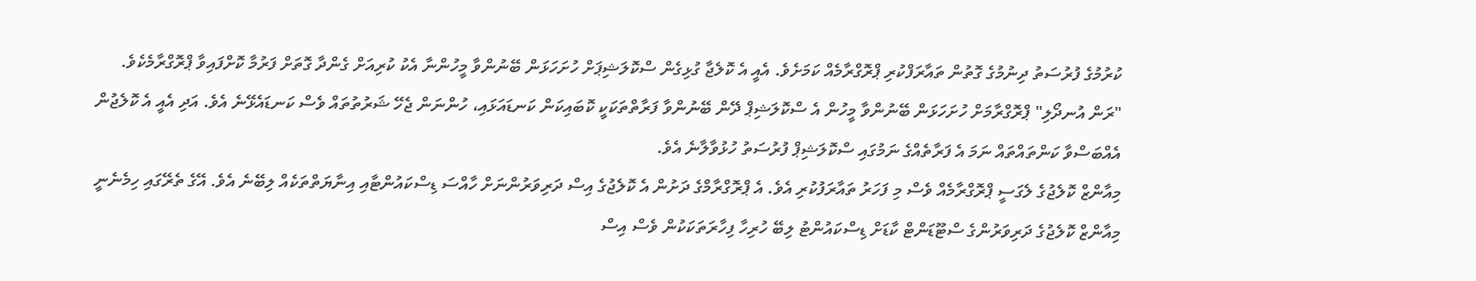ކުރުމުގެ ފުރުސަތު ދިނުމުގެ ގޮތުން ތައާރަފްކުރި ޕްރޮގްރާމެއް ކަމަށެވެ. އެއީ އެ ކޮލެޖާ ގުޅިގެން ސްކޮލަޝިޕަށް ހުށަހަޅަން ބޭނުންވާ މީހުންނާ އެކު ކުރިއަށް ގެންދާ ގޮތަށް ފަރުމާ ކޮށްފައިވާ ޕްރޮގްރާމެކެވެ.
"ރަން އުނދޯލި" ޕްރޮގްރާމަށް ހުށަހަޅަން ބޭނުންވާ މީހުން އެ ސްކޮލަޝިޕް ދޭން ބޭނުންވާ ފަރާތްތަކަކީ ކޮބައިކަން ކަނޑައަޅައި، ހުންނަން ޖެހޭ ޝަރުތުތައް ވެސް ކަނޑައެޅޭނެ އެވެ. އަދި އެއީ އެ ކޮލެޖުން އެއްބަސްވާ ކަންތައްތައް ނަމަ އެ ފަރާތެއްގެ ނަމުގައި ސްކޮލަޝިޕް ފުރުސަތު ހުޅުވާލާނެ އެވެ.
މިއާންޒް ކޮލެޖުގެ ލެގަސީ ޕްރޮގްރާމެއް ވެސް މި ފަހަރު ތައާރަފުކުރި އެވެ. އެ ޕްރޮގްރާމްގެ ދަށުން އެ ކޮލެޖުގެ އިސް ދަރިވަރުންނަށް ހާއްސަ ޑިސްކައުންޓާއި އިނާޔަތްތަކެއް ލިބޭނެ އެވެ. އޭގެ ތެރޭގައި ހިމެނެނީ މިއާންޒް ކޮލެޖުގެ ދަރިވަރުންގެ ސްޓޫޑަންޓް ކާޑަށް ޑިސްކައުންޓު ލިބޭ ހުރިހާ ފިހާރަތަކަކުން ވެސް އިސް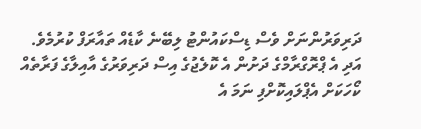ދަރިވަރުންނަށް ވެސް ޑިސްކައުންޓު ލިބޭނެ ކާޑެއް ތައާރަފް ކުރުމެވެ. އަދި އެ ޕްރޮގްރާމްގެ ދަށުން އެ ކޮލެޖުގެ އިސް ދަރިވަރުގެ އާއިލާގެ ފަރާތެއް ކޯހަކަށް އެޕްލައިކޮށްފި ނަމަ އެ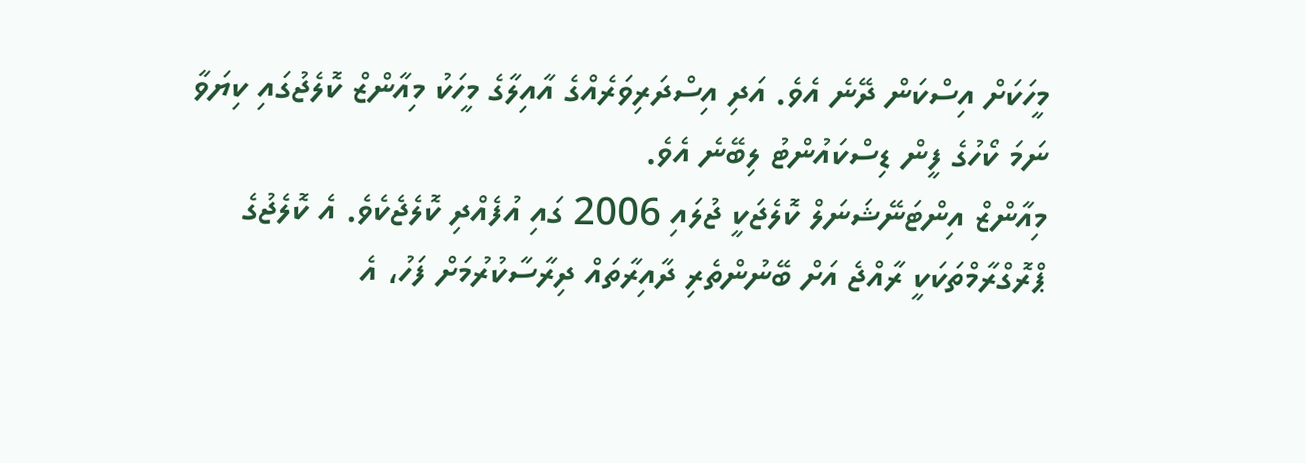މީހަކަށް އިސްކަން ދޭނެ އެވެ. އަދި އިސްދަރިވަރެއްގެ އާއިލާގެ މީހަކު މިއާންޒް ކޮލެޖުގައި ކިޔަވާ ނަމަ ކޯހުގެ ފީން ޑިސްކައުންޓު ލިބޭނެ އެވެ.
މިއާންޒް އިންޓަނޭޝަނަލް ކޮލެޖަކީ ޖުލައި 2006 ގައި އުފެއްދި ކޮލެޖެކެވެ. އެ ކޮލެޖުގެ ޕްރޮގްރާމްތަކަކީ ރާއްޖެ އަށް ބޭނުންތެރި ދާއިރާތައް ދިރާސާކުރުމަށް ފަހު، އެ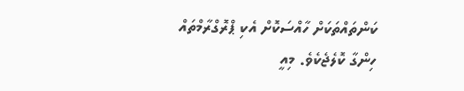ކަންތައްތަކަށް ހާއްސަކޮށް އެކި ޕްރޮގްރާމްތައް ހިންގާ ކޮލެޖެކެވެ. މިއީ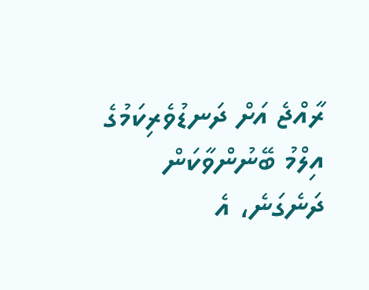ރާއްޖެ އަށް ދަނޑުވެރިކަމުގެ އިލްމު ބޭނުންވާކަން ދަނެގަނެ، އެ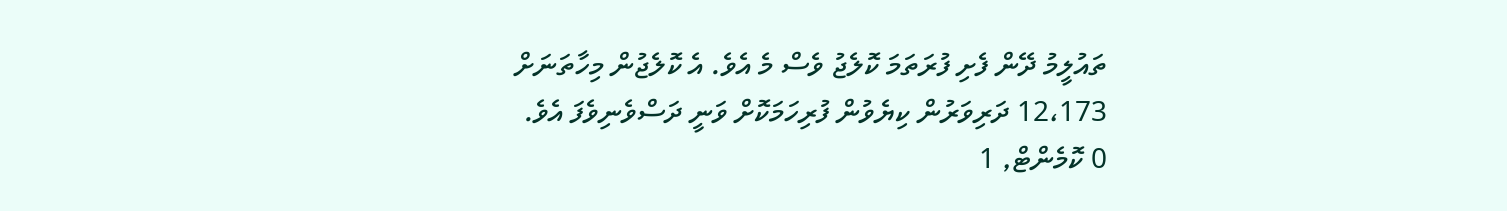ތައުލީމު ދޭން ފެށި ފުރަތަމަ ކޮލެޖު ވެސް މެ އެވެ. އެ ކޮލެޖުން މިހާތަނަށް 12،173 ދަރިވަރުން ކިޔެވުން ފުރިހަމަކޮށް ވަނީ ދަސްވެނިވެފަ އެވެ.
0 ކޮމެންޓް, 1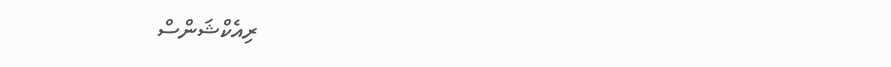ރިއެކްޝަންސް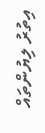އިތުރު ލިޔުންތައް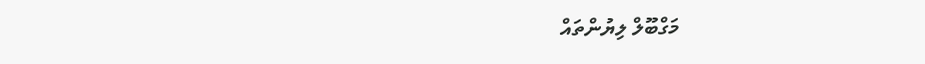މަގްބޫލް ލިޔުންތައް